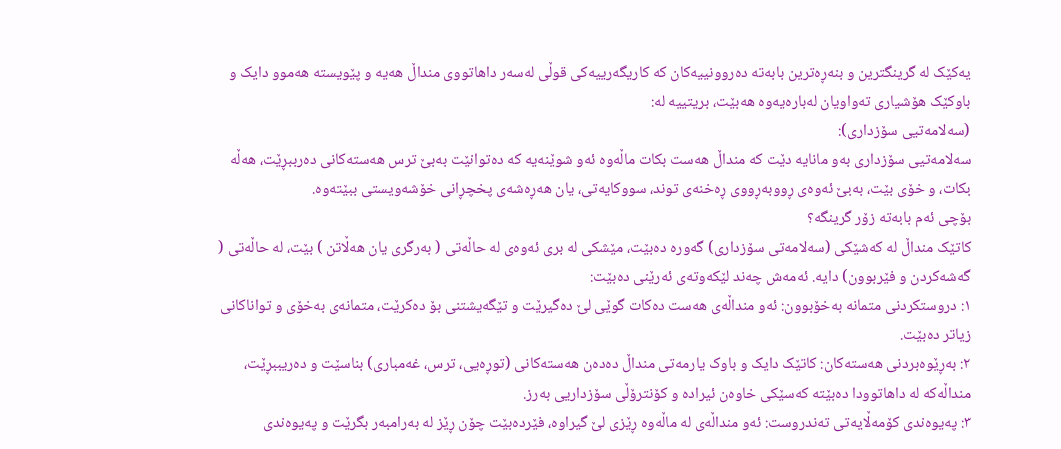یەکێک لە گرینگترین و بنەڕەترین بابەتە دەروونییەکان کە کاریگەرییەکی قوڵی لەسەر داهاتووی منداڵ هەیە و پێویستە هەموو دایک و باوکێک هۆشیاری تەواویان لەبارەیەوە هەبێت، بریتییە لە:
(سەلامەتیی سۆزداری):
سەلامەتیی سۆزداری بەو مانایە دێت کە منداڵ هەست بکات ماڵەوە ئەو شوێنەیە کە دەتوانێت بەبێ ترس هەستەکانی دەرببڕێت، هەڵە بکات، و خۆی بێت، بەبێ ئەوەی ڕووبەڕووی ڕەخنەی توند، سووکایەتی، یان هەڕەشەی پخچڕانی خۆشەویستی ببێتەوە.
بۆچی ئەم بابەتە زۆر گرینگە؟
کاتێک منداڵ لە کەشێکی (سەلامەتی سۆزداری) گەورە دەبێت، مێشکی لە بری ئەوەی لە حاڵەتی ( بەرگری یان هەڵاتن ) بێت، لە حاڵەتی ( گەشەکردن و فێربوون) دایە. ئەمەش چەند لێکەوتەی ئەرێنی دەبێت:
١: دروستکردنی متمانە بەخۆبوون: ئەو منداڵەی هەست دەکات گوێی لێ دەگیرێت و تێگەیشتنی بۆ دەکرێت، متمانەی بەخۆی و تواناکانی زیاتر دەبێت.
٢: بەڕێوەبردنی هەستەکان: کاتێک دایک و باوک یارمەتی منداڵ دەدەن هەستەکانی (توڕەیی، ترس، غەمباری) بناسێت و دەریببڕێت، منداڵەکە لە داهاتوودا دەبێتە کەسێکی خاوەن ئیرادە و کۆنترۆڵی سۆزداریی بەرز.
٣: پەیوەندی کۆمەڵایەتی تەندروست: ئەو منداڵەی لە ماڵەوە ڕێزی لێ گیراوە، فێردەبێت چۆن ڕێز لە بەرامبەر بگرێت و پەیوەندی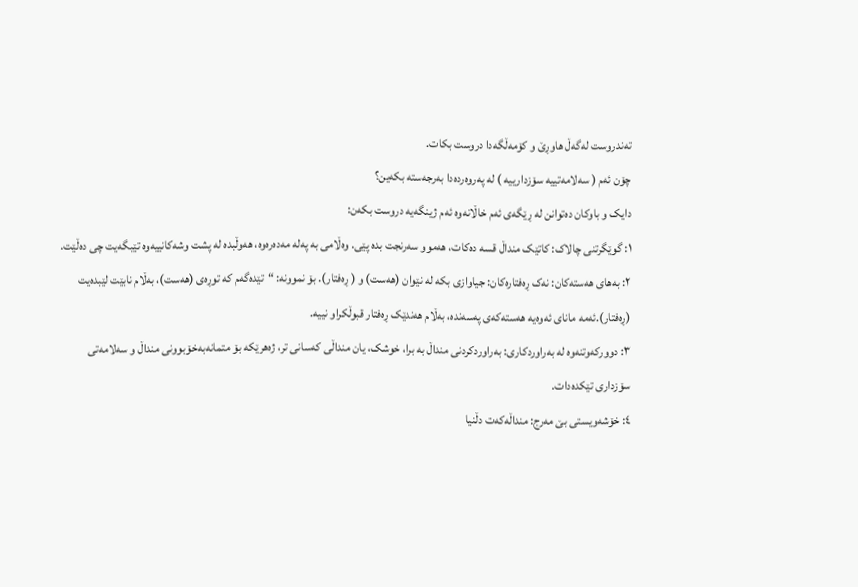تەندروست لەگەڵ هاوڕێ و کۆمەڵگەدا دروست بکات.
چۆن ئەم ( سەلامەتییە سۆزدارییە ) لە پەروەردەدا بەرجەستە بکەین؟
دایک و باوکان دەتوانن لە ڕێگەی ئەم خاڵانەوە ئەم ژینگەیە دروست بکەن:
١: گوێگرتنی چالاک: کاتێک منداڵ قسە دەکات، هەموو سەرنجت بدە پێی. وەڵامی بە پەلە مەدەرەوە، هەوڵبدە لە پشت وشەکانییەوە تێبگەیت چی دەڵێت.
٢: بەهای هەستەکان: نەک ڕەفتارەکان: جیاوازی بکە لە نێوان (هەست) و ( ڕەفتار). بۆ نموونە: “تێدەگەم کە توڕەی (هەست)، بەڵام نابێت لێبدەیت (ڕەفتار).ئەمە مانای ئەوەیە هەستەکەی پەسەندە، بەڵام هەندێک ڕەفتار قبوڵکراو نییە.
٣: دوورکەوتنەوە لە بەراوردکاری: بەراوردکردنی منداڵ بە برا، خوشک، یان منداڵی کەسانی تر، ژەهرێکە بۆ متمانەبەخۆبوونی منداڵ و سەلامەتی سۆزداری تێکدەدات.
٤: خۆشەویستی بێ مەرج: منداڵەکەت دڵنیا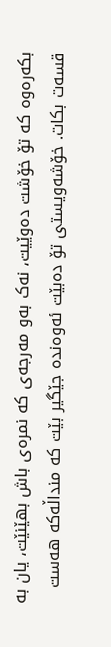بکەرەوە کە تۆ خۆشت دەوێیت، نەک بەو مەرجەی کە نمرەی باش بهێنێت، یان بە قسەت بکات. خۆشەویستی تۆ دەبێت ئەوەندە جێگیر بێت کە منداڵەکە هەست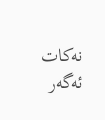نەکات ئەگەر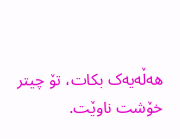هەڵەیەک بکات، تۆ چیتر خۆشت ناوێت.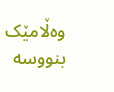وەڵامێک بنووسە